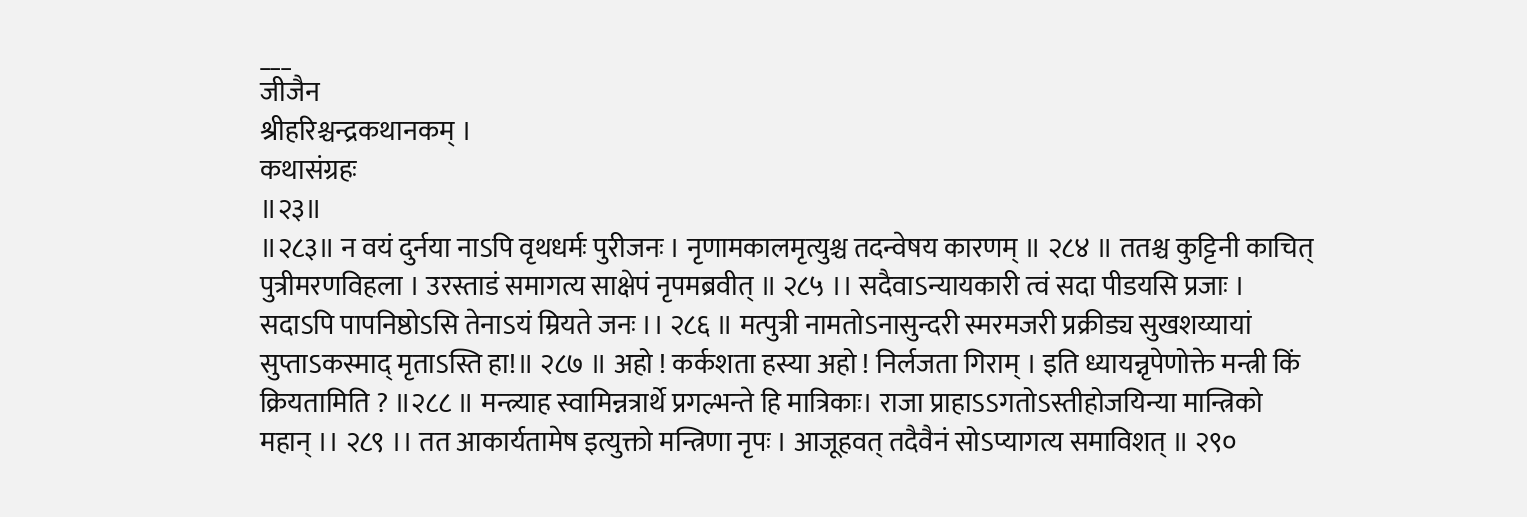___
जीजैन
श्रीहरिश्चन्द्रकथानकम् ।
कथासंग्रहः
॥२३॥
॥२८३॥ न वयं दुर्नया नाऽपि वृथधर्मः पुरीजनः । नृणामकालमृत्युश्च तदन्वेषय कारणम् ॥ २८४ ॥ ततश्च कुट्टिनी काचित् पुत्रीमरणविहला । उरस्ताडं समागत्य साक्षेपं नृपमब्रवीत् ॥ २८५ ।। सदैवाऽन्यायकारी त्वं सदा पीडयसि प्रजाः । सदाऽपि पापनिष्ठोऽसि तेनाऽयं म्रियते जनः ।। २८६ ॥ मत्पुत्री नामतोऽनासुन्दरी स्मरमजरी प्रक्रीड्य सुखशय्यायां सुप्ताऽकस्माद् मृताऽस्ति हा!॥ २८७ ॥ अहो ! कर्कशता हस्या अहो ! निर्लजता गिराम् । इति ध्यायन्नृपेणोक्ते मन्त्री किं क्रियतामिति ? ॥२८८ ॥ मन्त्र्याह स्वामिन्नत्रार्थे प्रगल्भन्ते हि मात्रिकाः। राजा प्राहाऽऽगतोऽस्तीहोजयिन्या मान्त्रिको महान् ।। २८९ ।। तत आकार्यतामेष इत्युक्तो मन्त्रिणा नृपः । आजूहवत् तदैवैनं सोऽप्यागत्य समाविशत् ॥ २९०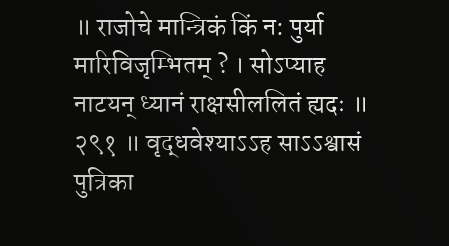॥ राजोचे मान्त्रिकं किं न: पुर्या मारिविजृम्भितम् ? । सोऽप्याह नाटयन् ध्यानं राक्षसीललितं ह्यदः ॥ २९१ ॥ वृद्धवेश्याऽऽह साऽऽश्वासं पुत्रिका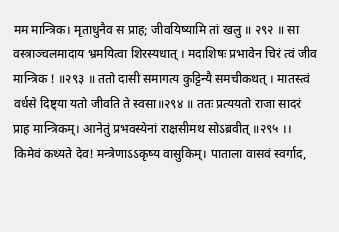मम मान्त्रिक। मृताधुनैव स प्राह; जीवयिष्यामि तां खलु ॥ २९२ ॥ सा वस्त्राञ्चलमादाय भ्रमयित्वा शिरस्यधात् । मदाशिषः प्रभावेन चिरं त्वं जीव मान्त्रिक ! ॥२९३ ॥ ततो दासी समागत्य कुट्टिन्यै समचीकथत् । मातस्त्वं वर्धसे दिष्ट्या यतो जीवति ते स्वसा॥२९४ ॥ ततः प्रत्ययतो राजा सादरं प्राह मान्त्रिकम्। आनेतुं प्रभवस्येनां राक्षसीमथ सोऽब्रवीत् ॥२९५ ।। किमेवं कथ्यते देव! मन्त्रेणाऽऽकृष्य वासुकिम्। पाताला वासवं स्वर्गाद,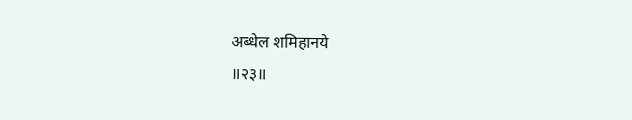अब्धेल शमिहानये
॥२३॥